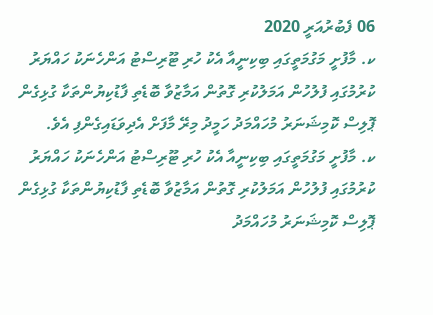06 ފެބުރުއަރީ 2020
ކ. މާފުށީ މަގުމަތީގައި ބިކިނީއާ އެކު ހުރި ޓޫރިސްޓު އަންހެނަކު ހައްޔަރު ކުރުމުގައި ފުލުހުން އަމަލުކުރި ގޮތުން އަމާޒުވާ ބޮޑެތި ފާޑުކިޔުންތަކާ ގުޅިގެން ޕޮލިސް ކޮމިޝަނަރު މުހައްމަދު ހަމީދު މިރޭ މާފަށް އެދިވަޑައިގެންފި އެވެ.
ކ. މާފުށީ މަގުމަތީގައި ބިކިނީއާ އެކު ހުރި ޓޫރިސްޓު އަންހެނަކު ހައްޔަރު ކުރުމުގައި ފުލުހުން އަމަލުކުރި ގޮތުން އަމާޒުވާ ބޮޑެތި ފާޑުކިޔުންތަކާ ގުޅިގެން ޕޮލިސް ކޮމިޝަނަރު މުހައްމަދު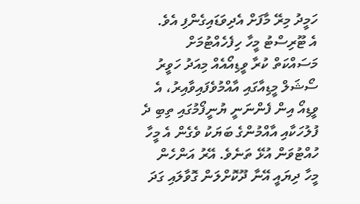ހަމީދު މިރޭ މާފަށް އެދިވަޑައިގެންފި އެވެ.
އެ ޓޫރިސްޓު މީހާ ހިފެހެއްޓުމަށް މަސައްކަތް ކުރާ ވީޑިއޯއެއް މިއަދު ހަވީރު ސޯޝަލް މީޑިއާގައި އާއްމުވެފައިވާއިރު، އެ ވީޑިއޯ އިން ފެންނަނީ ޔުނީފޯމުގައި ތިބި ދެ ފުލުހަކާއި އާއްމުންގެ ބަޔަކު ވެގެން އެ މީހާ ހުއްޓުވަން އުޅޭ ތަނެވެ. އޭރު އަންހެން މީހާ ދިޔައީ އޭނާ ދޫކޮށްލަން ގޮވާލައި ގަދަ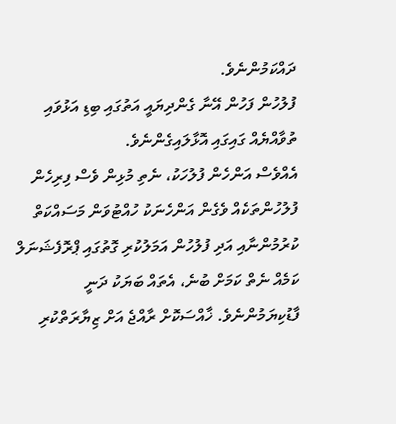ދައްކަމުންނެވެ.
ފުލުހުން ފަހުން އޭނާ ގެންދިޔައީ އަތުގައި ބިޑި އަޅުވައި ތުވާއްޔެއް ގައިގައި އޮޅާލައިގެންނެވެ.
އެއްވެސް އަންހެން ފުލުހަކު، ނެތި މުޅިން ވެސް ފިރިހެން ފުލުހުންތަކެއް ވެގެން އަންހެނަކު ހުއްޓުވަން މަސައްކަތް ކުރުމުންނާއި އަދި ފުލުހުން އަމަލުކުރި ގޮތުގައި ޕްރޮފެޝަނަލް ކަމެއް ނެތް ކަމަށް ބުނެ، އެތައް ބަޔަކު ދަނީ ފާޑުކިޔަމުންނެވެ. ޚާއްސަކޮށް ރާއްޖެ އަށް ޒިޔާރަތްކުރި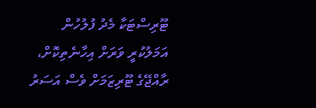ޓޫރިސްޓަކާ މެދު ފުލުހުން އަމަލުކުރީ ވަރަށް އިހާނެތިކޮށް، ރާއްޖޭގެ ޓޫރިޒަމަށް ވެސް އަސަރު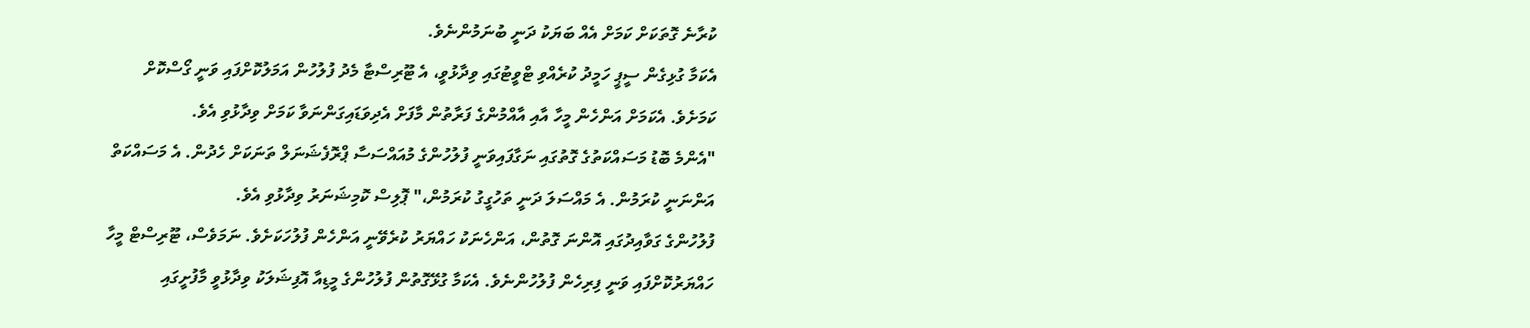ކުރާނެ ގޮތަކަށް ކަމަށް އެއް ބަޔަކު ދަނީ ބުނަމުންނެވެ.
އެކަމާ ގުޅިގެން ސީޕީ ހަމީދު ކުރެއްވި ޓްވީޓުގައި ވިދާޅުވީ، އެ ޓޫރިސްޓާ މެދު ފުލުހުން އަމަލުކޮށްފައި ވަނީ ގޯސްކޮށް ކަމަށެވެ. އެކަމަށް އަންހެން މީހާ އާއި އާއްމުންގެ ފަރާތުން މާފަށް އެދިވަޑައިގަންނަވާ ކަމަށް ވިދާޅުވި އެވެ.
"އެންމެ ބޮޑު މަސައްކަތުގެ ގޮތުގައި ނަގާފައިވަނީ ފުލުހުންގެ މުއައްސަސާ ޕްރޮފެޝަނަލް ތަނަކަށް ހެދުން. އެ މަސައްކަތް އަންނަނީ ކުރަމުން. އެ މައްސަލަ ދަނީ ތަހުގީގު ކުރަމުން،" ޕޮލިސް ކޮމިޝަނަރު ވިދާޅުވި އެވެ.
ފުލުހުންގެ ގަވާއިދުގައި އޮންނަ ގޮތުން، އަންހެނަކު ހައްޔަރު ކުރެވޭނީ އަންހެން ފުލުހަކަށެވެ. ނަމަވެސް، ޓޫރިސްޓް މީހާ ހައްޔަރުކޮށްފައި ވަނީ ފިރިހެން ފުލުހުންނެވެ. އެކަމާ ގުޅޭގޮތުން ފުލުހުންގެ މީޑިއާ އޮފިޝަލަކު ވިދާޅުވީ މާފުށީގައި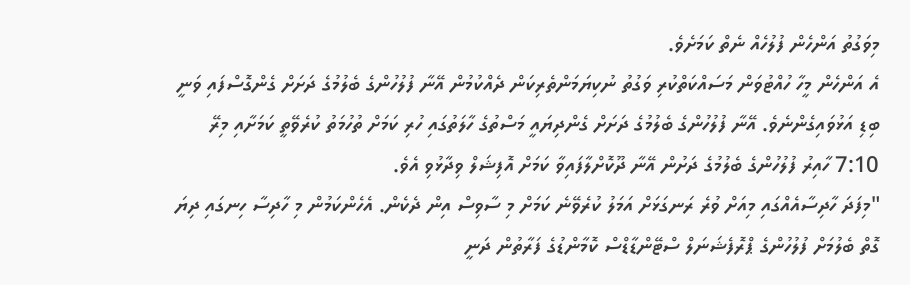މިވަގުތު އަންހެން ފުލުހެއް ނެތް ކަމަށެވެ.
އެ އަންހެން މީހާ ހުއްޓުވަން މަސައްކަތްކުރި ވަގުތު ނުކިޔަމަންތެރިކަން ދެއްކުމުން އޭނާ ފުލުހުންގެ ބެލުމުގެ ދަށަށް ގެންގޮސްފައި ވަނީ ބިޑި އަޅުވައިގެންނެވެ. އޭނާ ފުލުހުންގެ ބެލުމުގެ ދަށަށް ގެންދިޔައީ މަސްތުގެ ހާލަތުގައި ހުރި ކަމަށް ތުހުމަތު ކުރެވޭތީ ކަމަށާއި މިރޭ 7:10 ހާއިރު ފުލުހުންގެ ބެލުމުގެ ދަށުން އޭނާ ދޫކޮށްލާފައިވާ ކަމަށް އޮފިޝަލް ވިދާޅުވި އެވެ.
"މިފަދަ ހާދިސާއެއްގައި މިއަށް ވުރެ ރަނގަޅަށް އަމަލު ކުރެވޭނެ ކަމަށް މި ސާވިސް އިން ދެކެން. އެހެންކަމުން މި ހާދިސާ ހިނގައި ދިޔަ ގޮތް ބެލުމަށް ފުލުހުންގެ ޕްރޮފެޝަނަލް ސްޓޭންޑާޑްސް ކޮމާންޑުގެ ފަރާތުން ދަނީ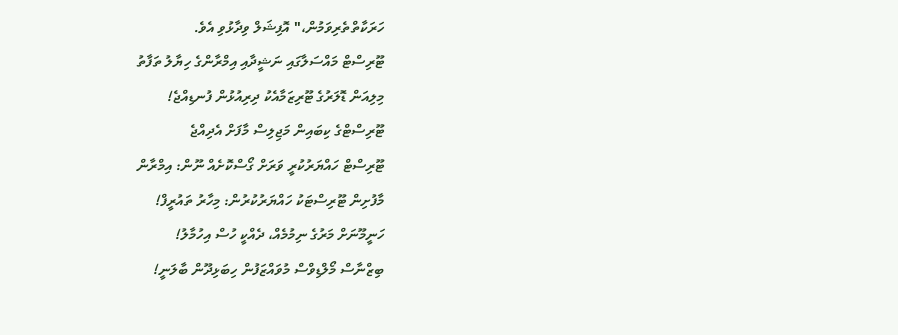ހަރަކާތްތެރިވަމުން،" އޮފިޝަލް ވިދާޅުވި އެވެ.
ޓޫރިސްޓް މައްސަލާގައި ނަޝީދާއި އިމްރާންގެ ހިޔާލު ތަފާތު
މިލިއަން ޑޮލަރުގެ ޓޫރިޒަމާއެކު ދިރިއުޅުން ފުނޑިއްޖެ!
ޓޫރިސްޓްގެ ކިބައިން މަޖިލިސް މާފަށް އެދިއްޖެ
ޓޫރިސްޓް ހައްޔަރުކުރީ ވަރަށް ގޯސްކޮށެއް ނޫން: އިމްރާން
މާފުށިން ޓޫރިސްޓަކު ހައްޔަރުކުރުން: މިހާރު ތައުރީފް!
ހަނީމޫނަށް މަރުގެ ނިމުމެއް، ދެއްކީ ހުސް އިހުމާލު!
ބިޒްނާސް މޯލްޑިވްސް މުވައްޒަފުން ހިބަޅިދޫން ބާލަނީ!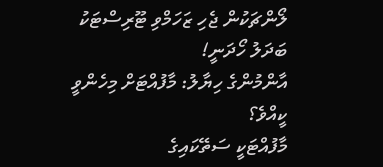ލޯންޗަކުން ޖެހި ޒަހަމްވި ޓޫރިސްޓަކު ބަދަލު ހޯދަނީ!
އާންމުންގެ ހިޔާލު: މާފުއްޓަށް މިހެންވީ ކީއްވެ؟
މާފުއްޓަކީ ސަތޭކައިގެ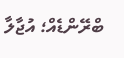ބްރޭންޑެއް؛ އުޖާލާ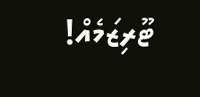ޓޫރިޒަމެއް!